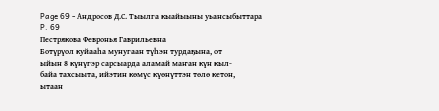Page 69 - Андросов Д.С. Тыылга кыайыыны уьансыбыттара
P. 69
Пестрякова Февронья Гаврильевна
Ботүрүол куйааһа мунугаан түһэн турдаҕына, от
ыйын 8 күнүгэр сарсыарда аламай маҥан күн кыл-
байа тахсыыта, ийэтин көмүс күөнүттэн төлө кетон,
ытаан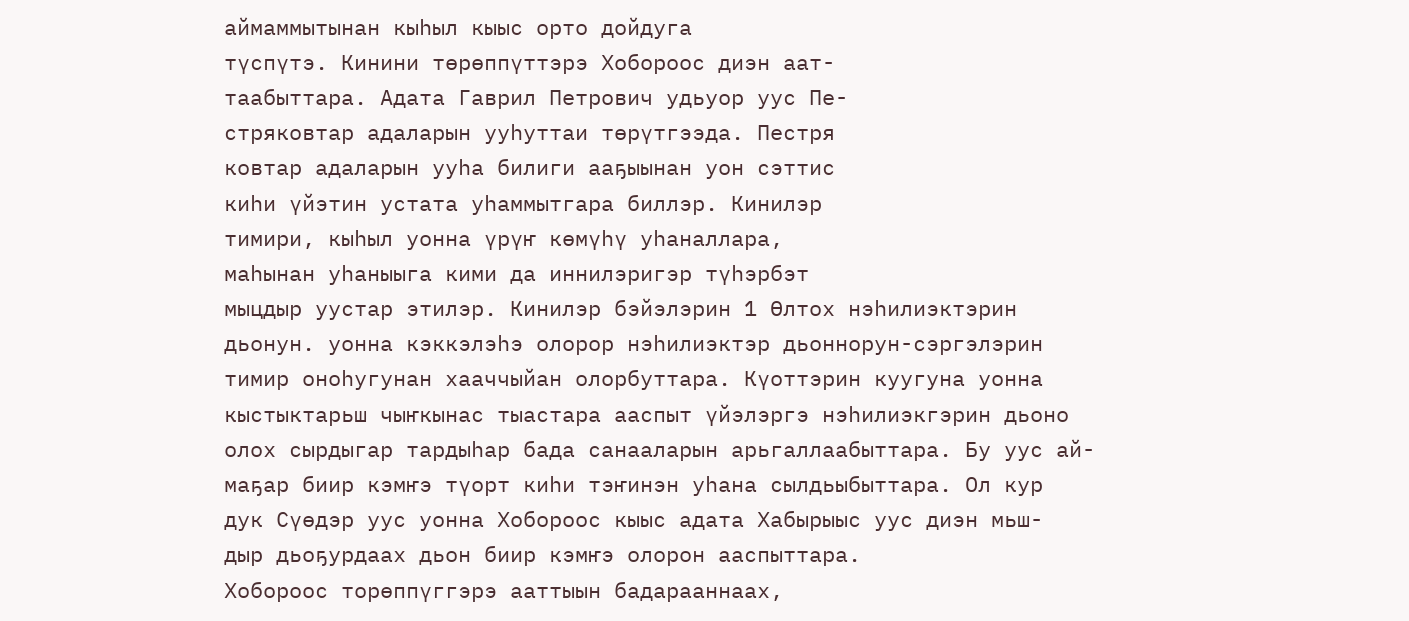аймаммытынан кыһыл кыыс орто дойдуга
түспүтэ. Кинини төрөппүттэрэ Хобороос диэн аат-
таабыттара. Адата Гаврил Петрович удьуор уус Пе-
стряковтар адаларын ууһуттаи төрүтгээда. Пестря
ковтар адаларын ууһа билиги ааҕыынан уон сэттис
киһи үйэтин устата уһаммытгара биллэр. Кинилэр
тимири, кыһыл уонна үрүҥ көмүһү уһаналлара,
маһынан уһаныыга кими да иннилэригэр түһэрбэт
мыцдыр уустар этилэр. Кинилэр бэйэлэрин 1 Өлтох нэһилиэктэрин
дьонун. уонна кэккэлэһэ олорор нэһилиэктэр дьоннорун-сэргэлэрин
тимир оноһугунан хааччыйан олорбуттара. Күоттэрин куугуна уонна
кыстыктарьш чыҥкынас тыастара ааспыт үйэлэргэ нэһилиэкгэрин дьоно
олох сырдыгар тардыһар бада санааларын арьгаллаабыттара. Бу уус ай-
маҕар биир кэмҥэ түорт киһи тэҥинэн уһана сылдьыбыттара. Ол кур
дук Сүөдэр уус уонна Хобороос кыыс адата Хабырыыс уус диэн мьш-
дыр дьоҕурдаах дьон биир кэмҥэ олорон ааспыттара.
Хобороос торөппүггэрэ ааттыын бадарааннаах,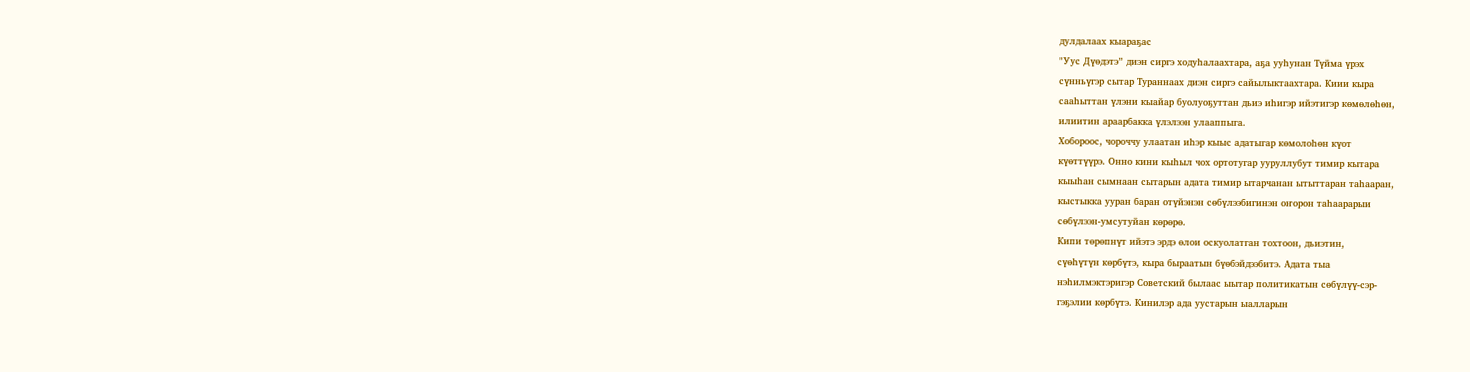дулдалаах кыараҕас
"Уус Дүөдэтэ” диэн сиргэ ходуһалаахтара, аҕа ууһунан Түйма үрэх
сүнньүгэр сытар Тураннаах диэн сиргэ сайылыктаахтара. Киии кыра
сааһыттан үлэни кыайар буолуоҕуттан дьиэ иһигэр ийэтигэр көмөлөһөн,
илиитин араарбакка үлэлээн улааппыга.
Хобороос, чороччу улаатан иһэр кыыс адатыгар көмолоһөн күот
күөттүүрэ. Онно кини кыһыл чох ортотугар ууруллубут тимир кытара
кыыһан сымнаан сытарын адата тимир ытарчанан ытыттаран таһааран,
кыстыкка ууран баран отүйэнэн сөбүлээбигинэн оҥорон таһаарарыи
сөбүлээн-умсутуйан көрөрө.
Кипи төрөпнүт ийэтэ эрдэ өлои оскуолатган тохтоон, дьиэтин,
сүөһүтүн көрбүтэ, кыра быраатын бүөбэйдээбитэ. Адата тыа
нэһилмэктэригэр Советский былаас ыытар политикатын сөбүлүү-сэр-
гэҕэлии көрбүтэ. Кинилэр ада уустарын ыалларын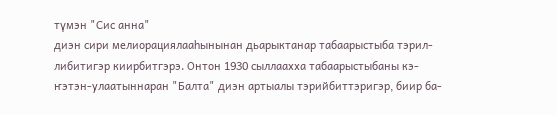түмэн "Сис анна"
диэн сири мелиорациялааһынынан дьарыктанар табаарыстыба тэрил-
либитигэр киирбитгэрэ. Онтон 1930 сыллаахха табаарыстыбаны кэ-
ҥэтэн-улаатыннаран "Балта" диэн артыалы тэрийбиттэригэр, биир ба-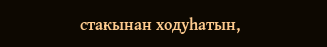стакынан ходуһатын,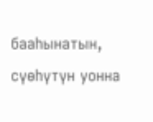бааһынатын, сүөһүтүн уонна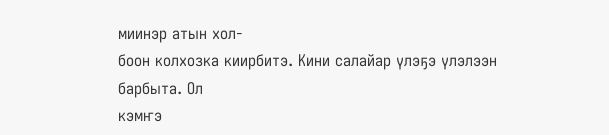миинэр атын хол-
боон колхозка киирбитэ. Кини салайар үлэҕэ үлэлээн барбыта. Ол
кэмҥэ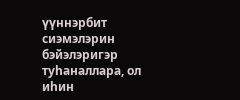үүннэрбит сиэмэлэрин бэйэлэригэр туһаналлара, ол иһин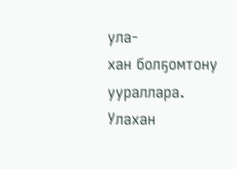ула-
хан болҕомтону уураллара. Улахан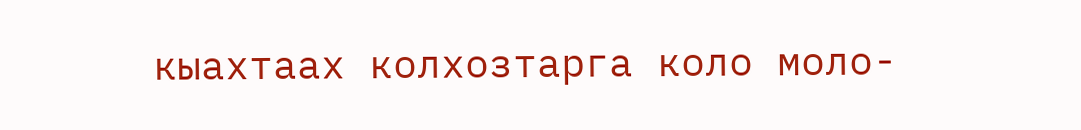кыахтаах колхозтарга коло моло-